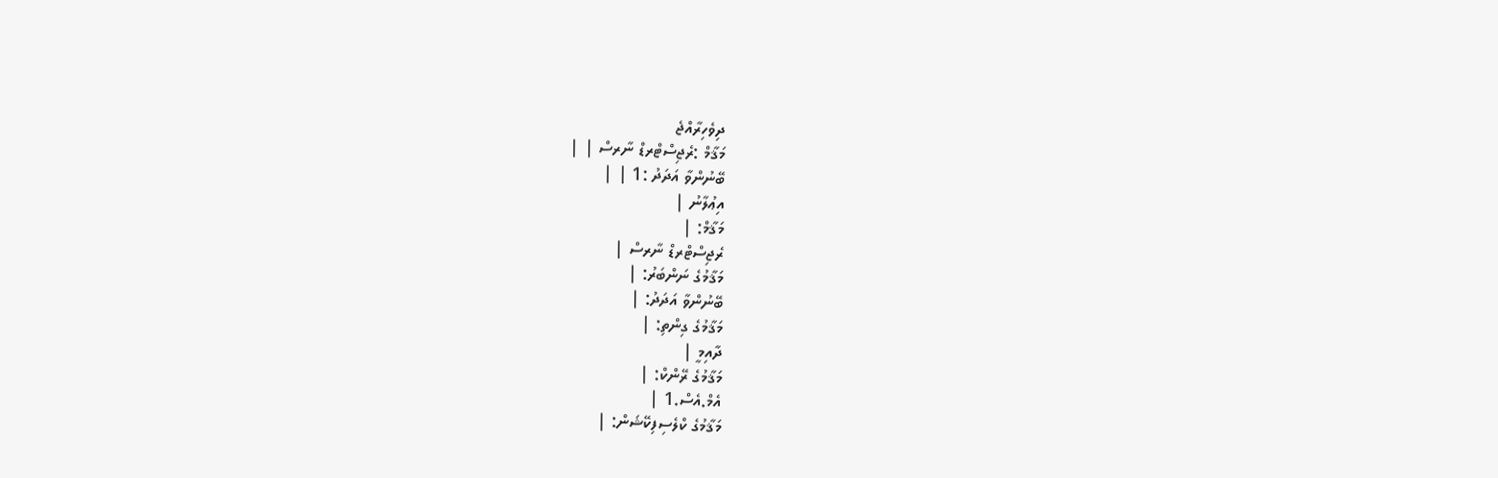ދިވެހިރާއްޖެ
މަޤާމް :ރެޖިސްޓްރޑް ނާރސް | |
ބޭނުންވާ އަދަދު :1 | |
އިޢުލާނު |
މަޤާމް: |
ރެޖިސްޓްރޑް ނާރސް |
މަޤާމުގެ ނަންބަރު: |
ބޭނުންވާ އަދަދު: |
މަޤާމުގެ ގިންތި: |
ދާއިމީ |
މަޤާމުގެ ރޭންކް: |
އެމް.އެސް.1 |
މަޤާމުގެ ކްލެސިފިކޭޝަން: |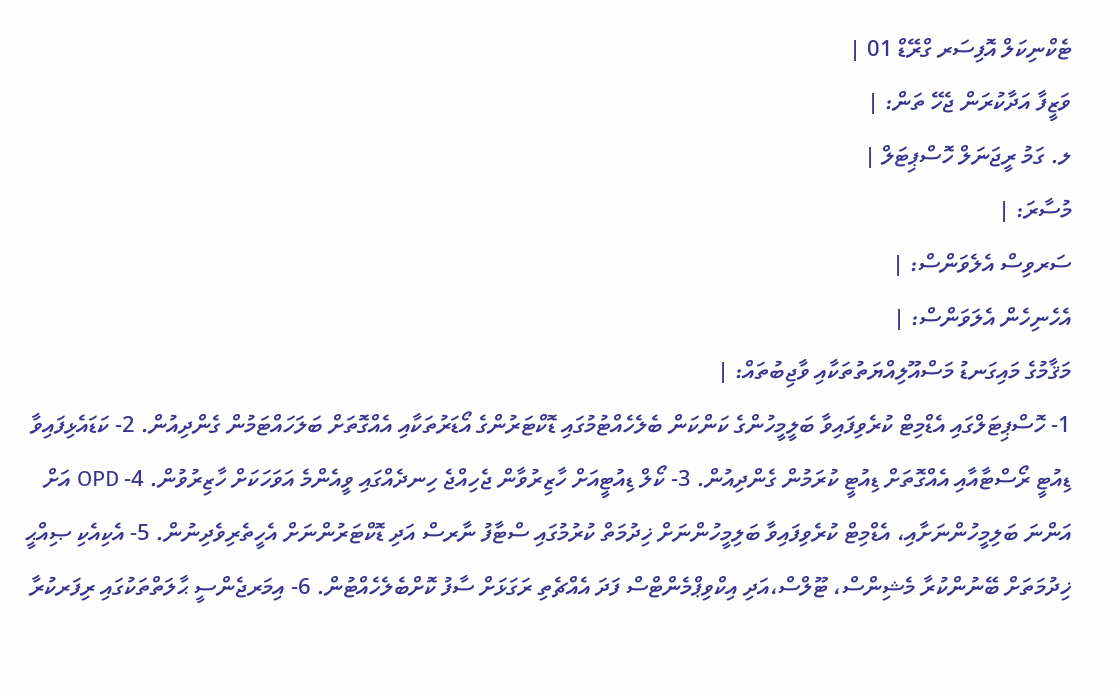ޓެކްނިކަލް އޮފިސަރ ގްރޭޑް 01 |
ވަޒީފާ އަދާކުރަން ޖެހޭ ތަން: |
ލ. ގަމު ރީޖަނަލް ހޮސްޕިޓަލް |
މުސާރަ: |
ސަރވިސް އެލެވަންސް: |
އެހެނިހެން އެލަވަންސް: |
މަޤާމުގެ މައިގަނޑު މަސްއޫލިއްޔަތުތަކާއި ވާޖިބުތައް: |
1- ހޮސްޕިޓަލްގައި އެޑްމިޓް ކުރެވިފައިވާ ބަލީމީހުންގެ ކަންކަން ބެލެހެއްޓުމުގައި ޑޮކްޓަރުންގެ އޯޑަރުތަކާއި އެއްގޮތަށް ބަލަހައްޓަމުން ގެންދިއުން. 2- ކަޑައެޅިފައިވާ ޑިއުޓީ ރޯސްޓާއާއި އެއްގޮތަށް ޑިއުޓީ ކުރަމުން ގެންދިއުން. 3- ކޯލް ޑިއުޓީއަށް ހާޒިރުވާން ޖެހިއްޖެ ހިނދެއްގައި ވީއެންމެ އަވަހަކަށް ހާޒިރުވުން. 4- OPD އަށް އަންނަ ބަލިމީހުންނަށާއި، އެޑްމިޓް ކުރެވިފައިވާ ބަލިމީހުންނަށް ޚިދުމަތް ކުރުމުގައި ސްޓާފު ނާރސް އަދި ޑޮކްޓަރުންނަށް އެހީތެރިވެދިނުން. 5- އެކިއެކި ޞިއްޙީ ޚިދުމަތަށް ބޭނުންކުރާ މެޝިންސް، ޓޫލްސް،އަދި އިކްވިޕްމެންޓްސް ފަދަ އެއްޗެތި ރަގަޅަށް ސާފު ކޮށްބެލެހެއްޓުން. 6- އިމަރޖެންސީ ޙާލަތްތަކުގައި ރިފަރކުރާ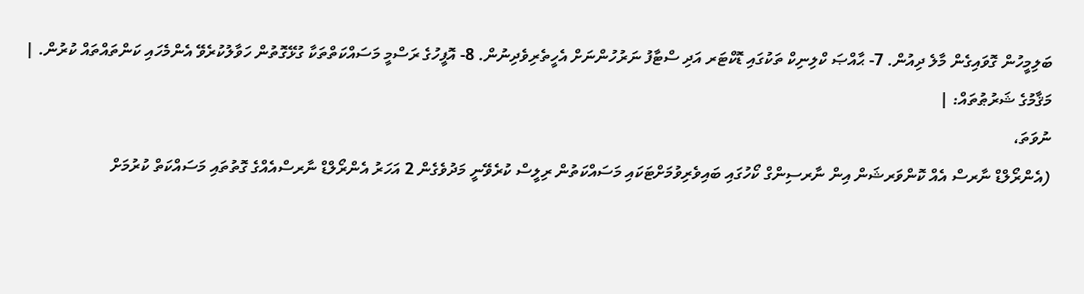ބަލިމީހުން ގޮވައިގެން މާލެ ދިއުން. 7- ޙާއްޞަ ކްލިނިކް ތަކުގައި ޑޮކްޓަރ އަދި ސްޓާފު ނަރުހުންނަށް އެހީތެރިވެދިނުން. 8- އޮފީހުގެ ރަސްމީ މަސައްކަތްތަކާ ގުޅޭގޮތުން ހަވާލުކުރެވޭ އެންމެހައި ކަންތައްތައް ކުރުން. |
މަޤާމުގެ ޝަރުޠުތައް: |
ނުވަތަ،
(އެންރޯލްޑް ނާރސް އެއް ކޮންވަރޝަން އިން ނާރސިންގް ކޯހުގައި ބައިވެރިވުމަށްޓަކައި މަސައްކަތުން ރިލީސް ކުރެވޭނީ މަދުވެގެން 2 އަހަރު އެންރޯލްޑް ނާރސްއެއްގެ ގޮތުތައި މަސައްކަތް ކުރުމަށް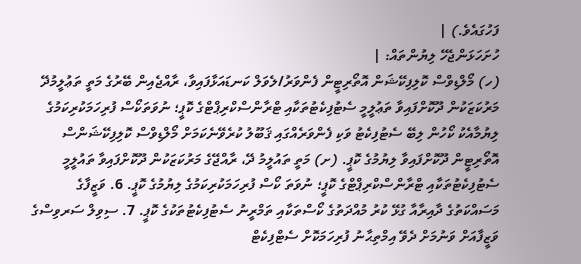ފަހުގައެވެ.) |
ހުށަހަޅަންޖެހޭ ލިޔުންތައް: |
(ހ) މޯލްޑިވްސް ކޮލިފިކޭޝަން އޮތޯރިޓީން ފެންވަރު/ލެވަލް ކަނޑައަޅާފައިވާ، ރާއްޖެއިން ބޭރުގެ މަތީ ތަޢުލީމުދޭ މަރުކަޒަކުން ދޫކޮށްފައިވާ ތަޢުލީމީ ސެޓުފިކެޓުތަކާއި ޓްރާންސްކްރިޕްޓްގެ ކޮޕީ؛ ނުވަތަކޯސް ފުރިހަމަކުރިކަމުގެ ލިޔުމާއެކު ކޯހުން ލިބޭ ސެޓުފިކެޓު ވަކި ފެންވަރެއްގައި ޤަބޫލު ކުރެވޭނެކަމަށް މޯލްޑިވްސް ކޮލިފިކޭޝަންސް އޮތޯރިޓީން ދޫކޮށްފައިވާ ލިޔުމުގެ ކޮޕީ. (ށ) މަތީ ތައުލީމު ދޭ، ރާއްޖޭގެ މަރުކަޒަކުން ދޫކޮށްފައިވާ ތައުލީމީ ސެޓުފިކެޓުތަކާއި ޓްރާންސްކްރިޕްޓްގެ ކޮޕީ؛ ނުވަތަ ކޯސް ފުރިހަމަކުރިކަމުގެ ލިޔުމުގެ ކޮޕީ. 6. ވަޒީފާގެ މަސައްކަތުގެ ދާއިރާއާ ގުޅޭ ކުރު މުއްދަތުގެ ކޯސްތަކާއި ތަމްރީނު ސެޓުފިކެޓުތަކުގެ ކޮޕީ. 7. ސިވިލް ސަރވިސްގެ ވަޒީފާއަށް ވަނުމަށް ދެވޭ އިމްތިޙާނު ފުރިހަމަކޮށް ސެޓްފިކެޓް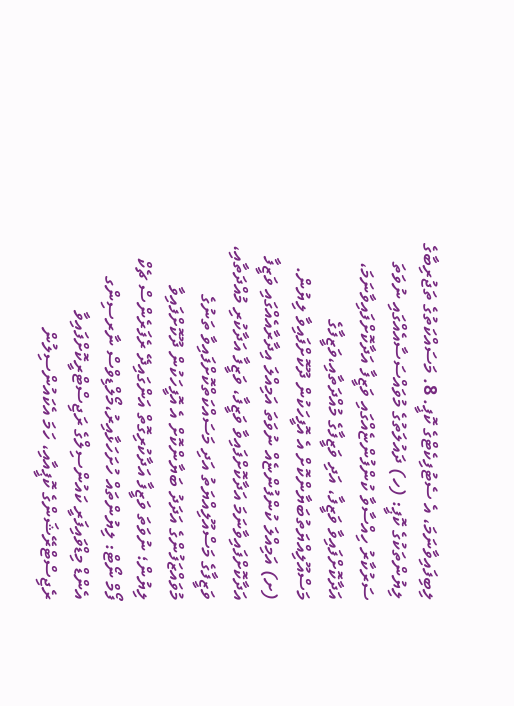ލިބިފައިވާނަމަ، އެ ސެޓުފިކެޓްގެ ކޮޕީ. 8. މަސައްކަތުގެ ތަޖުރިބާގެ ލިޔުންތަކުގެ ކޮޕީ: (ހ) ދައުލަތުގެ މުވައްސަސާއެއްގައި ނުވަތަ ސަރުކާރު ހިއްސާވާ ކުންފުންޏެއްގައި ވަޒީފާ އަދާކޮށްފައިވާނަމަ، އަދާކޮށްފައިވާ ވަޒީފާ، އަދި ވަޒީފާގެ މުއްދަތާއި،ވަޒީފާގެ މަސްއޫލިއްޔަތުބަޔާންކޮށް އެ އޮފީހަކުން ދޫކޮށްފައިވާ ލިޔުން. (ށ) އަމިއްލަ ކުންފުންޏެއް ނުވަތަ އަމިއްލަ އިދާރާއެއްގައި ވަޒީފާ އަދާކޮށްފައިވާނަމަ އަދާކޮށްފައިވާ ވަޒީފާ، ވަޒީފާ އަދާކުރި މުއްދަތާއި، ވަޒީފާގެ މަސްއޫލިއްޔަތު އަދި މަސައްކަތްކޮށްފައިވާ ތަނުގެ މުވައްޒަފުންގެ އަދަދު ބަޔާންކޮށް އެ އޮފީހަކުން ދޫކޮށްފައިވާ ލިޔުން؛ ނުވަތަ ވަޒީފާ އަދާކުރިގޮތް އަންގައިދޭ ރެފަރެންސް ޗެކް ފޯމް ނޯޓް: ލިޔުންތައް ހުށަހަޅާއިރު،މޯލްޑިވްސް ނާރސިންގ އެންޑް މިޑްވައިފަރީ ކައުންސިލްގެ ރަޖިސްޓްރީކޮށްފައިވާ ރެޖިސްޓްރޭޝަންގެ ކޮޕީއާއި، ހަމަ އެކައުންސިލުން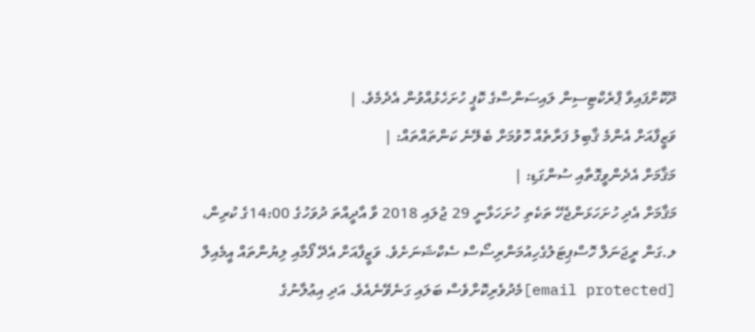ދޫކޮށްފައިވާ ޕްރެކްޓިސިން ލައިސަންސްގެ ކޮޕީ ހުށަހެޅުއްވުން އެދެމެވެ. |
ވަޒީފާއަށް އެންމެ ޤާބިލު ފަރާތެއް ހޮވުމަށް ބެލޭނެ ކަންތައްތައް: |
މަޤާމަށް އެދެންވީގޮތާއި ސުންގަޑި: |
މަޤާމަށް އެދި ހުށަހަޅަންޖެހޭ ތަކެތި ހުށަހަޅާނީ 29 ޖުލައި 2018 ވާ އާދީއްތަ ދުވަހުގެ 14:00ގެ ކުރިން، ލ.ގަން ރީޖަނަލް ހޮސްޕިޓަލުގެހިއުމަންރިސޯސް ސެކްޝަނަށެވެ. ވަޒީފާއަށް އެދޭ ފޯމާއި ލިޔުންތައް އީމެއިލް [email protected]މެދުވެރިކޮށްވެސް ބަލައި ގަނެވޭނެއެވެ. އަދި އިޢުލާނުގެ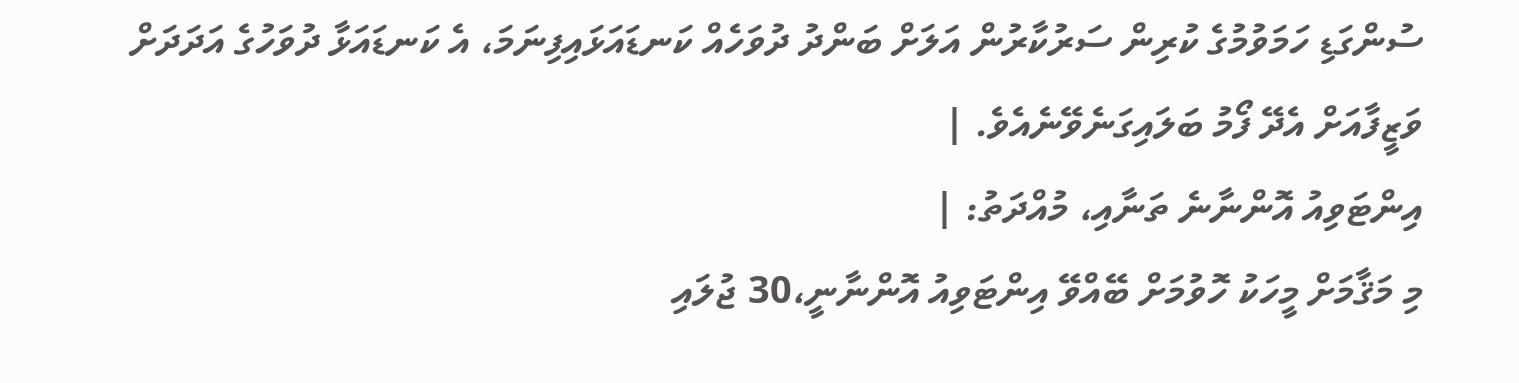ސުންގަޑި ހަމަވުމުގެ ކުރިން ސަރުކާރުން އަލަށް ބަންދު ދުވަހެއް ކަނޑައަޅައިފިނަމަ، އެ ކަނޑައަޅާ ދުވަހުގެ އަދަދަށް ވަޒީފާއަށް އެދޭ ފޯމު ބަލައިގަނެވޭނެއެވެ. |
އިންޓަވިއު އޮންނާނެ ތަނާއި، މުއްދަތު: |
މި މަޤާމަށް މީހަކު ހޮވުމަށް ބޭއްވޭ އިންޓަވިއު އޮންނާނީ،30 ޖުލައި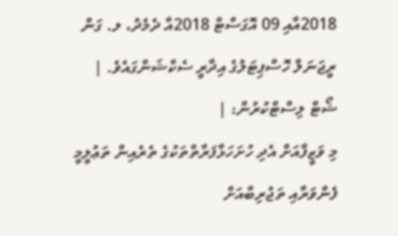2018އާއި 09 އޮގަސްޓް 2018އާ ދެމެދު، ލ. ގަން ރީޖަނަލް ހޮސްޕިޓަލުގެ އިދާރީ ސެކްޝަންގައެވެ. |
ޝޯޓް ލިސްޓްކުރުން: |
މި ވަޒީފާއަށް އެދި ހުށަހަޅާފަރާތްތަކުގެ ތެރެއިން ތަޢުލީމީ ފެންވަރާއި ތަޖުރިބާއަށް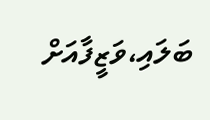ބަލައި،ވަޒީފާއަށް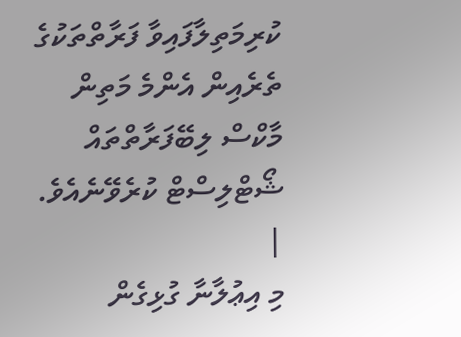ކުރިމަތިލާފައިވާ ފަރާތްތަކުގެ ތެރެއިން އެންމެ މަތިން މާކްސް ލިބޭފަރާތްތައް ޝޯޓްލިސްޓް ކުރެވޭނެއެވެ. |
މި އިޢުލާނާ ގުޅިގެން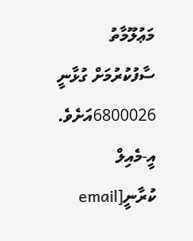މަޢުލޫމާތު ސާފުކުރުމަށް ގުޅާނީ 6800026އަށެވެ. އީ-މެއިލް ކުރާނީ[email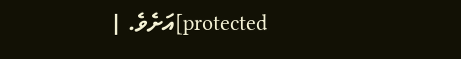protected]އަށެވެ. |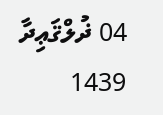04 ޛުލްޤަޢިދާ 1439